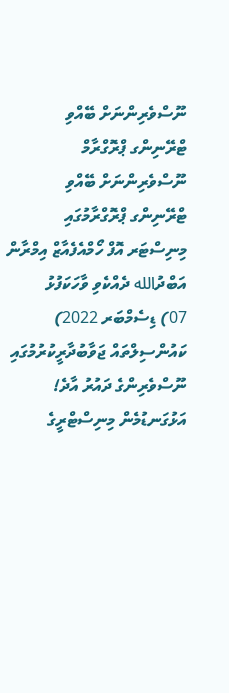ނޫސްވެރިންނަށް ބޭއްވި ޓްރޭނިންގ ޕްރޮގްރާމް
ނޫސްވެރިންނަށް ބޭއްވި ޓްރޭނިންގ ޕްރޮގްރާމުގައި  މިނިސްޓަރ އޮފް ހޯމްއެފެއާޒް އިމްރާން އަބްދުالله ދެއްކެވި ވާހަކަފުޅު
07) ޑިސެމްބަރ 2022)
ކައުންސިލްތައް ޖަވާބުދާރީކުރުމުގައި ނޫސްވެރިންގެ ދައުރު އާދެ! އަޅުގަނޑުމެން މިނިސްޓްރީގެ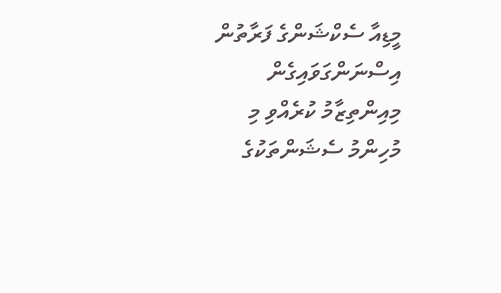މީޑިއާ ސެކްޝަންގެ ފަރާތުން އިސްނަންގަވައިގެން މިއިންތިޒާމު ކުރެއްވި މި މުހިންމު ސެޝަންތަކުގެ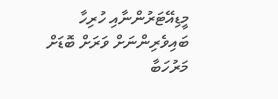މީޑިއޭޓަރުންނާއި ހުރިހާ ބައިވެރިންނަށް ވަރަށް ބޮޑަށް މަރުހަބާ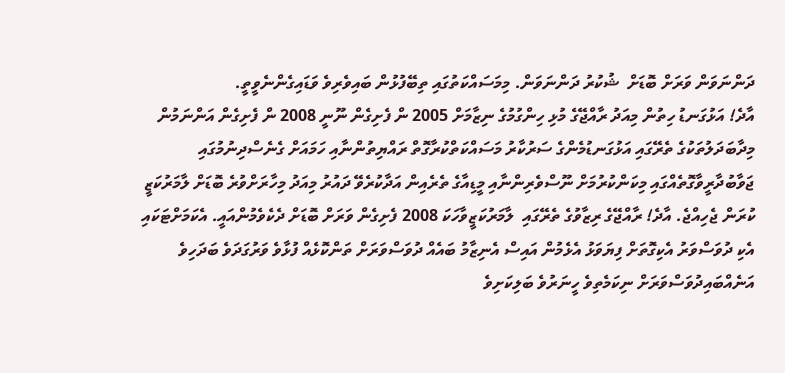ދަންނަވަން ވަރަށް ބޮޑަށް  ޝުކުރު ދަންނަވަން. މިމަސައްކަތުގައި ތިބޭފުޅުން ބައިވެރިވެ ވަޑައިގެންނެވީތީ.
އާދެ! އަޅުގަނޑު ހިތުން މިއަދު ރާއްޖޭގެ މުޅި ހިންގުމުގެ ނިޒާމަށް 2005 ން ފެށިގެން ނޫނީ 2008 ން ފެށިގެން އަންނަމުން މިދާބަދަލުތަކުގެ ތެރޭގައި އަޅުގަނޑުމެންގެ ސަރުކާރު މަސައްކަތްކުރާގޮތް ރައްޔިތުންނާއި ހަމައަށް ގެނެސްދިނުމުގައި ޖަވާބުދާރީވާގޮތެއްގައި މިކަންކުރުމަށް ނޫސްވެރިންނާއި މީޑިއާގެ ތެރެއިން އަދާކުރެވޭ ދައުރު މިއަދު މިހާރަށްވުރެ ބޮޑަށް ލާމަރުކަޒީ ކުރަން ޖެހިއްޖެ. އާދެ! ރާއްޖޭގެ ރިޒާވުގެ ތެރޭގައި  ލާމަރުކަޒީވާހަކަ 2008 ފެށިގެން ވަރަށް ބޮޑަށް ދެކެވެމުންއައީ. އެކަމަށްޓަކައި އެކި ދުވަސްވަރު އެކިގޮތަށް ފިޔަވަޅު އެޅެމުން އައިސް އެނިޒާމު ބައެއް ދުވަސްވަރަށް ތަންކޮޅެއް ފުޅާވެ ވަރުގަދަވެ ބަދަހިވެ އަނެއްބައިދުވަސްވަރަށް ނިކަމެތިވެ ހީނަރުވެ ބަލިކަށިވެ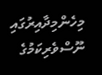މިހެންމިދާއިރުގައި ނޫސްވެރިކަމުގެ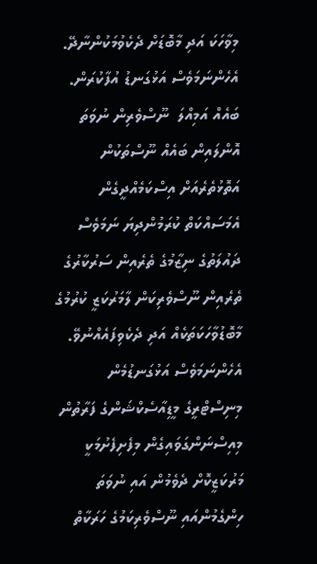މިވާހަކަ އަދި މާބޮޑަށް ދެކެވުމަކުންނާދޭ.  އެހެންނަމަވެސް އަޅުގަނޑު އުފާކުރަން. ބައެއް އަމިއްލަ  ނޫސްވެރިން ނުވަތަ އޮންލައިން ބައެއް ނޫސްތަކުން އަތޮޅުތެރެއަށް އިސްކަމެއްދީގެން އެމަސައްކަތް ކުރަމުންދިޔަ ނަމަވެސް ދައުލަތުގެ ނިޒާމުގެ ތެރެއިން ސަރުކާރުގެ ތެރެއިން ނޫސްވެރިކަން ލާމަރުކަޒީ ކުރުމުގެ މާބޮޑުވާހަކަތަކެއް އަދި ދެކެވިފައެއްނުވޭ. އެހެންނަމަވެސް އަޅުގަނޑުމެން މިނިސްޓްރީގެ މީޑިއާސެކްޝަންގެ ފަރާތުން މިއިސްނަންގަވައިގެން މިފެށިފެށުމަކީ މަރުކަޒީކޮށް ދެވެމުން އައި ނުވަތަ ހިންގެމުންއައި ނޫސްވެރިކަމުގެ ހަރަކާތް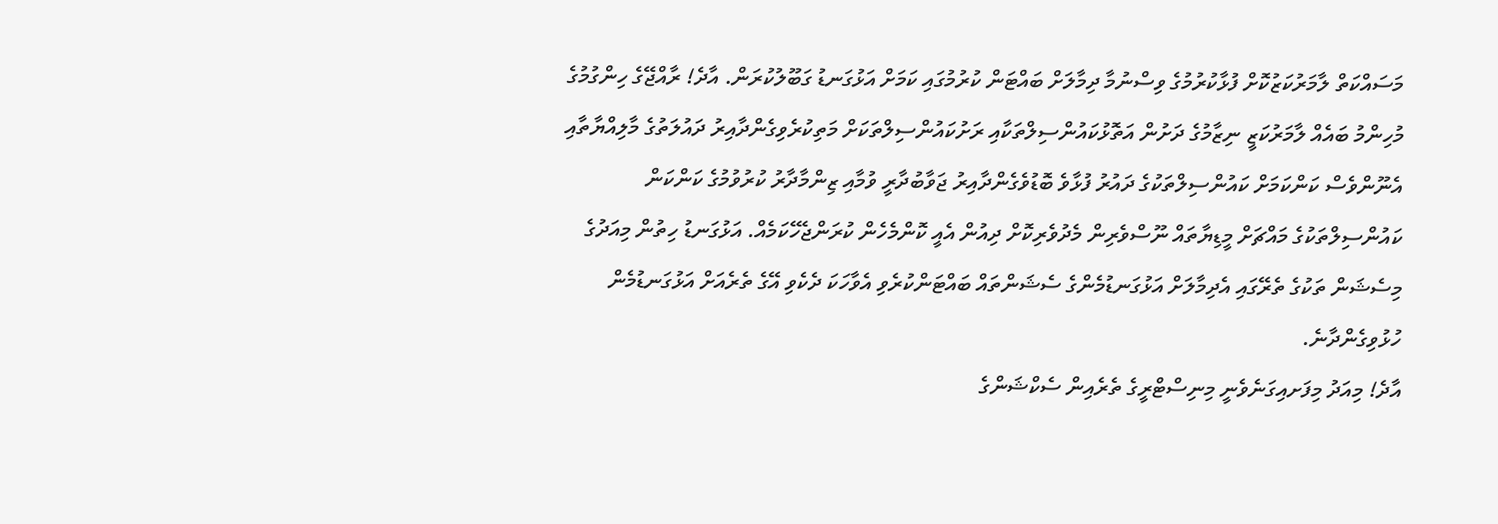މަސައްކަތް ލާމަރުކަޒުކޮށް ފުޅާކުރުމުގެ ވިސްނުމާ ދިމާލަށް ބައްޓަން ކުރުމުގައި ކަމަށް އަޅުގަނޑު ގަބޫލުކުރަން. އާދެ! ރާއްޖޭގެ ހިންގުމުގެ މުހިންމު ބައެއް ލާމަރުކަޒީ ނިޒާމުގެ ދަށުން އަތޮޅުކައުންސިލްތަކާއި ރަށުކައުންސިލްތަކަށް މަތިކުރެވިގެންދާއިރު ދައުލަތުގެ މާލިއްޔާތާއި އެނޫންވެސް ކަންކަމަށް ކައުންސިލްތަކުގެ ދައުރު ފުޅާވެ ބޮޑުވެގެންދާއިރު ޖަވާބުދާރީ ވުމާއި ޒިންމާދާރު ކުރުވުމުގެ ކަންކަން ކައުންސިލްތަކުގެ މައްޗަށް މީޑިޔާތައް ނޫސްވެރިން މެދުވެރިކޮށް ދިއުން އެއީ ކޮންމެހެން ކުރަންޖެހޭކަމެއް. އަޅުގަނޑު ހިތުން މިއަދުގެ މިސެޝަން ތަކުގެ ތެރޭގައި އެދިމާލަށް އަޅުގަނޑުމެންގެ ސެޝަންތައް ބައްޓަންކުރެވި އެވާހަކަ ދެކެވި އޭގެ ތެރެއަށް އަޅުގަނޑުމެން ހުޅުވިގެންދާނެ.
އާދެ! މިއަދު މިފަށއިގަނެވެނީ މިނިސްޓްރީގެ ތެރެއިން ސެކްޝަންގެ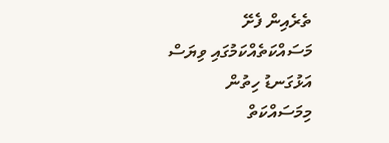ތެރެއިން ފެށޭ މަސައްކަތެއްކަމުގައި ވިޔަސް  އަޅުގަނޑު ހިތުން މިމަސައްކަތް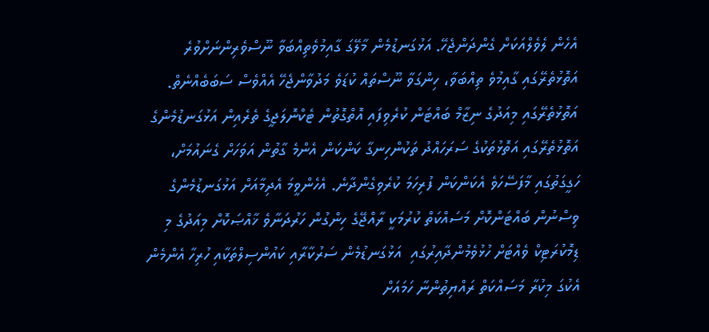އެހެން ލެވެލްއަކަށް ގެންދަންޖެހޭ. އަޅުގަނޑުމެން މާލޭގަ ގާއިމުވެތިއްބަވާ ނޫސްވެރިންނަށްވުރެ އަތޮޅުތެރޭގައި ގާއިމުވެ ތިއްބަވާ، ހިންގަވާ ނޫސްތައް ކުޑަވެ މަދުވާންޖެހޭ އެއްވެސް ސަބަބެއްނެތް. އަތޮޅުތެރޭގައި މިއަދުގެ ނިޒާމް ބައްޓަން ކުރެވިފައި އޮތްގޮތުން ޓެކްނޮލަޖީގެ ތެރެއިން އަޅުގަނޑުމެންގެ އަތޮޅުތެރޭގައި އަތޮޅުތަކުގެ ސަރަހައްދު ތަކުންހިނގާ ކަންކަން އެންމެ ގާތުން އަވަހަށް ގެނައުމަށް، ހަގީގަތުގައި މާފަސޭހަވެ އެކަންކަން ފުރިހަމަ ކުރެވިގެންދާނެ. އެހެންވީމަ އެދިމާއަށް އަޅުގަނޑުމެންގެ  ވިސްނުން ބައްޓަންކޮށް މަސައްކަތް ކުރުމަކީ ރާއްޖޭގެ ހިންގުން ހަރުދަނާވެ ޚާއްޞަކޮށް މިއަދުގެ މި ޑިމޮކުރަޓިކް ވެއްޓަށް ހުޅުވެމުންދާއިރުގައި  އަޅުގަނޑުމެން ސަރުކާރާއި ކައުންސިލްތަކާއި ހުރިހާ އެންމެން އެކުގަ މިކުރާ މަސައްކަތް ރައްޔިތުންނާ ހަމައަށް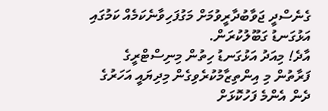ގެނެސްދީ ޖަވާބުދާރީވުމަށް މަގުފަހިވާނެކަމެއް ކަމުގައި އަޅުގަނޑު ގަބޫލުކުރަން.
އާދެ! މިއަދު އަޅުގަނޑު ހިތުން މިނިސްޓްރީގެ ފަރާތުން މި އިންތިޒާމުކުރެވިގެން މިދިޔައީ އަހަރުގެ ދެން އެންމެ ފަހުކޮޅަށް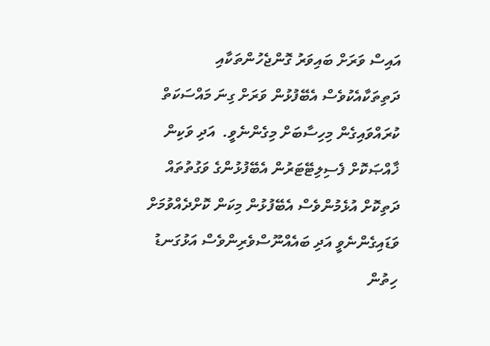އައިސް ވަރަށް ބައިވަރު ގޮންޖެހުންތަކާއި ދަތިތަކާއެކުވެސް އެބޭފުޅުން ވަރަށް ގިނަ މައްސަކަތް ކުރައްވައިގެން މިހިސާބަށް މިގެންނެވީ.  އަދި ވަކިން ޚާއްޞަކޮށް ފެސިލިޓޭޓަރުން އެބޭފުޅުންގެ ވަގުތުތައް ދަތިކޮށް އުޅެމުންވެސް އެބޭފުޅުން މިކަން ކޮށްދެއްވުމަށް ވަޑައިގެންނެވީ އަދި ބައެއްނޫސްވެރިންވެސް އަޅުގަނޑު ހިތުން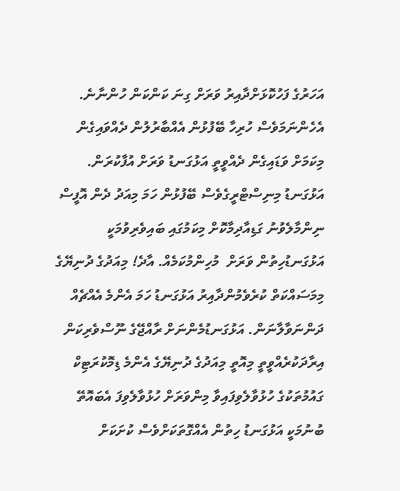އަހަރުގެ ފަހުކޮޅަށްދާއިރު ވަރަށް ގިނަ ކަންކަން ހުންނާނެ. އެހެންނަމަވެސް ހުރިހާ ބޭފުޅުން އެއްބާރުލުން ދެއްވައިގެން މިކަމަށް ވަޑައިގެން ދެއްވީތީ އަޅުގަނޑު ވަރަށް އުފާކުރަން. އަޅުގަނޑު މިނިސްޓްރީގެވެސް ބޭފުޅުން ހަމަ މިއަދު ދެން އޮފީސް ނިންމާލެވުނު ގަޑިއާދިމާކޮށް މިކަމުގައި ބައިވެރިވުމަކީ އަޅުގަނޑުހިތުން ވަރަށް  މުހިންމުކަމެއް. އާދެ! މިއަދުގެ ދުނިޔޭގެ މިމަސައްކަތް ކުރެވެމުންދާއިރު އަޅުގަނޑު ހަމަ އެންމެ އެއްޗެއް ދަންނަވާލާނަން. އަޅުގަނޑުމެންނަށް ރާއްޖޭގެ ނޫސްވެރިކަން އިރާދަކުރެއްވީތީ މިއޮތީ މިއަދުގެ ދުނިޔޭގެ އެންމެ ޑިމޮކުރަޓިކް ގައުމުތަކުގެ ހުޅުވާލެވިފައިވާ މިންވަރަށް ހުޅުވާލެވިފަ އެބައޮތޭ  ބުނުމަކީ އަޅުގަނޑު ހިތުން އެއްގޮތަކަށްވެސް ކުށަކަށް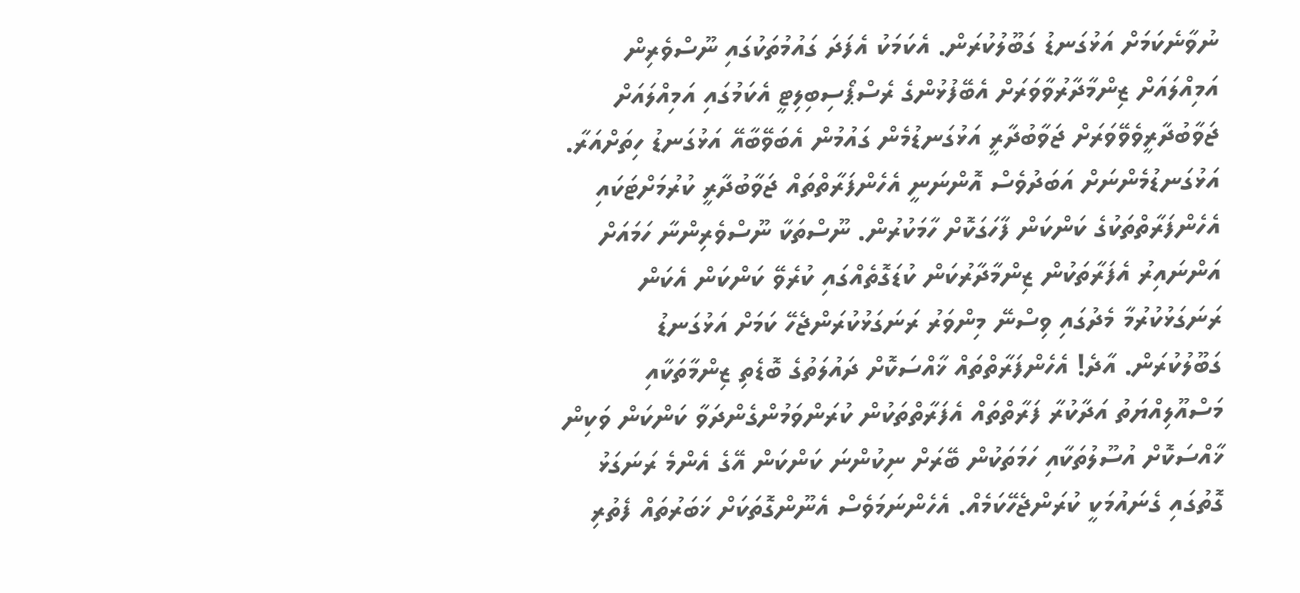ނުވާނެކަމަށް އަޅުގަނޑު ގަބޫލުކުރަން. އެކަމަކު އެފަދަ ގައުމުތަކުގައި ނޫސްވެރިން އަމިއްލައަށް ޒިންމާދާރުވާވަރަށް އެބޭފުޅުންގެ ރެސްޕޯސިބިލިޓީ އެކަމުގައި އަމިއްލައަށް ޖަވާބުދާރީވެވޭވަރަށް ޖަވާބުދާރީ އަޅުގަނޑުމެން ގައުމުން އެބަވޭބާއޭ އަޅުގަނޑު ހިތަށްއަރާ. އަޅުގަނޑުމެންނަށް އަބަދުވެސް އޮންނަނީ އެހެންފަރާތްތައް ޖަވާބުދާރީ ކުރުމަށްޓަކައި އެހެންފަރާތްތަކުގެ ކަންކަން ފާހަގަކޮށް ހާމަކުރުން. ނޫސްތަކާ ނޫސްވެރިންނާ ހަމައަށް އަންނައިރު އެފަރާތަކުން ޒިންމާދާރުކަން ކުޑަގޮތެއްގައި ކުރެވޭ ކަންކަން އެކަން ރަނަގަޅުކުރުމާ މެދުގައި ވިސްނޭ މިންވަރު ރަނަގަޅުކުރަންޖެހޭ ކަމަށް އަޅުގަނޑު ގަބޫލުކުރަން. އާދެ! އެހެންފަރާތްތައް ޚާއްސަކޮށް ދައުލަތުގެ ބޮޑެތި ޒިންމާތަކާއި މަސްއޫލިއްޔަތު އަދާކުރާ ފަރާތްތައް އެފަރާތްތަކުން ކުރަންވަމުންގެންދަވާ ކަންކަން ވަކިން ޚާއްސަކޮށް އުސޫލުތަކާއި ހަމަތަކުން ބޭރަށް ނިކުންނަ ކަންކަން އޭގެ އެންމެ ރަނަގަޅު ގޮތުގައި ގެނައުމަކީ ކުރަންޖެހޭކަމެއް. އެހެންނަމަވެސް އެނޫންގޮތަކަށް ޚަބަރުތައް ފެތުރި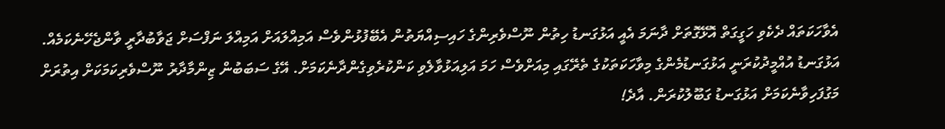އެވާހަކަތައް ދެކެވި ހަގީގަތް އޮޅޭގޮތަށް ދާނަމަ އެއީ އަޅުގަނޑު ހިތުން ނޫސްވެރިންގެ ހައިސިއްޔަތުން އެބޭފުޅުންވެސް އަމިއްލައަށް އަމިއްލަ ނަފްސަށް ޖަވާބުދާރީ ވާންޖެހޭނެކަމެއް. އަޅުގަނޑު އުއްމީދުކުރަނީ އަޅުގަނޑުމެންގެ މިވާހަކަތަކުގެ ތެރޭގައި މިއަށްވެސް ހަމަ އަލިއަޅުވާލެވި ކަންކުރެވިގެންދާނެކަމަށް. އޭގެ ސަބަބުން ޒިންމާދާރު ނޫސްވެރިކަމަކަށް އިތުރަށް މަގުފަހިވާނެކަމަށް އަޅުގަނޑު ގަބޫލުކުރަން. އާދެ!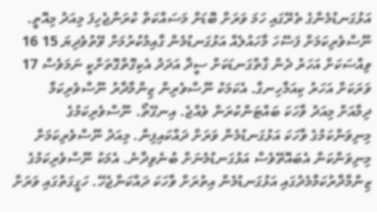އަޅުގަނޑުމެންގެ ތެރޭގައި ހަމަ ވަރަށް ބޮޑަށް މަސައްކަތް ކުރަންޖެހިފަ މިއަދު މިއޮތީ. ނޫސްވެރިކަމަށް ފަސޭހަ މާހައުލެއް އަޅުގަނޑުމެން ގާއިމުކުރުމަށް ވޭތުވެދިޔަ 15 16 ވިއްސަކަށް އަހަރު ދެން ގާތްގަނޑަކަށް ސީދާ އަދަދު އެކިގޮތްގޮތަށްކީ ނަމަވެސް 17 ވަރަކަށް އަހަރު ކިއަމާހިނގާ. އެކަމަކު ނޫސްވެރިން ޒިންމާދާރު ނޫސްވެރިކަމާ ދިމާއަށް މިއަދު ވާހަކަ ބައްޓަންކުރަން ވެއްޖެ. އިނގޭތޯ. ނޫސްވެރިކަމުގެ މިނިވަންކަމުގެ ވާހަކަ އަޅުގަނޑުމެން ވަރަށް ދައްކައިފިން. މިއަދު ނޫސްވެރިކަމަށް މިނިވަންކަން އެބައޮތޭވެސް އަޅުގަނޑުމެނަށް ބުނެވިދާނެ. އެމަކު ނޫސްވެރިކަމުގެ ޒިންމާދާރުކަމާމެދުގައި އަޅުގަނޑުމެން އިތުރަށް ވާހަކަ ދައްކަންޖެހޭ. ހަގީގަތުގައި ވަރަށް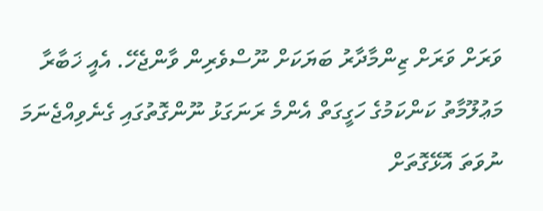ވަރަށް ވަރަށް ޒިންމާދާރު ބަޔަކަށް ނޫސްވެރިން ވާންޖެހޭ. އެއީ ޚަބާރާ މަޢުލޫމާތު ކަންކަމުގެ ހަގީގަތް އެންމެ ރަނަގަޅު ނޫންގޮތުގައި ގެނެވިއްޖެނަމަ ނުވަތަ އޮޅޭގޮތަށް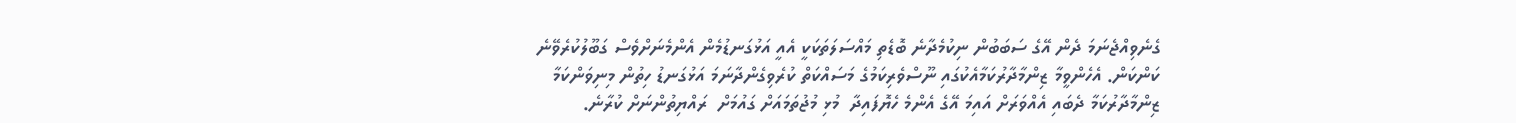ގެނެވިއްޖެނަމަ ދެން އޭގެ ސަބަބުން ނިކުމެދާނެ ބޮޑެތި މައްސަލަތަކަކީ އެއީ އަޅުގަނޑުމެން އެންމެނަށްވެސް ގަބޫލުކުރެވޭނެ ކަންކަން. އެހެންވީމާ ޒިންމާދާރުކަމާއެކުގައި ނޫސްވެރިކަމުގެ މަސައްކަތް ކުރެވިގެންދާނަމަ އަޅުގަނޑު ހިތުން މިނިވަންކަމާ ޒިންމާދާރުކަމާ ދެބައި އެއްވަރަށް އައިމަ އޭގެ އެންމެ ހެޔޮފައިދާ  މުޅި މުޖުތަމައަށް ގައުމަށް  ރައްޔިތުންނަށް ކުރާނެ.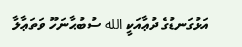އަޅުގަނޑުގެ ދުޢާއަކީ الله ސުބުޙާނަހޫ ވަތަޢާލާ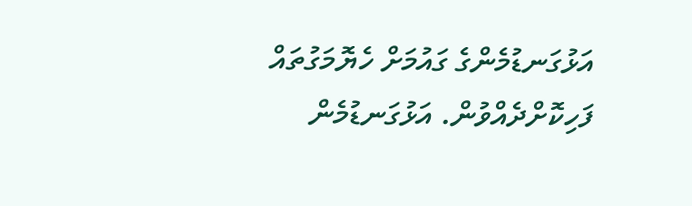އަޅުގަނޑުމެންގެ ގައުމަށް ހެޔޮމަގުތައް ފަހިކޮށްދެއްވުން. އަޅުގަނޑުމެން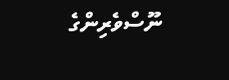ނޫސްވެރިންގެ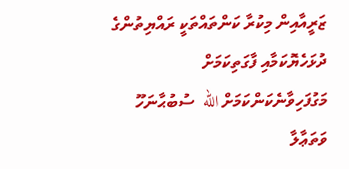ޒަރީއާއިން މިކުރާ ކަންތައްތަކީ ރައްޔިތުންގެ ދުޅަހެޔޮކަމާއި ފާގަތިކަމަށް މަގުފަހިވާނެކަންކަމަށް الله  ސުބުޙާނަހޫ ވަތަޢާލާ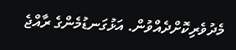މެދުވެރިކޮށްދެއްވުން. އަޅުގަނޑުމެންގެ ރާއްޖެ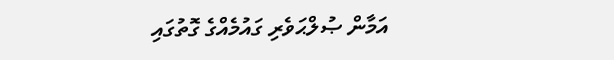އަމާން ޞުލްޙަވެރި ގައުމެއްގެ ގޮތުގައި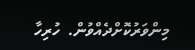މިންވަރުކޮށްދެއްވުން.  ހުރިހާ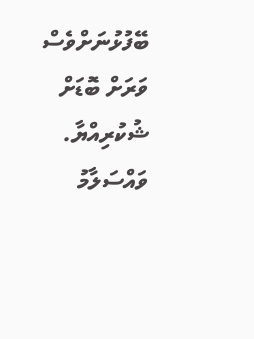ބޭފުޅުނަށްވެސް   ވަރަށް ބޮޑަށް ޝުކުރިއްޔާ.
ވައްސަލާމު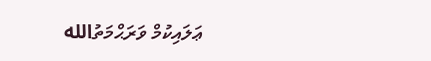ޢަލައިކުމް ވަރަޙްމަތުالله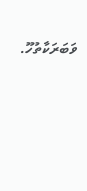ވަބަރަކާތުހޫ.